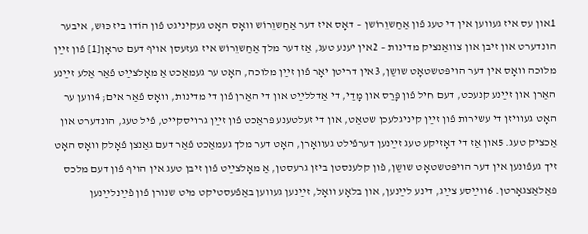1און עס איז געװען אין די טעג פֿון אַחַשוֵרוֹשן – דאָס איז דער אַחַשוֵרוֹש װאָס האָט געקיניגט פֿון הוֹדו ביז כּוּש, איבער הונדערט און זיבן און צװאַנציק מדינות – 2אין יענע טעג, אַז דער מלך אַחַשוֵרוֹש איז געזעסן אױף דעם טראָן[1] פֿון זײַן מלוכה װאָס אין דער הױפּטשטאָט שושַן, 3אין דריטן יאָר פֿון זײַן מלוכה, האָט ער געמאַכט אַ מאָלצײַט פֿאַר אַלע זײַנע האַרן און זײַנע קנעכט, דעם חיל פֿון פָּרַס און מָדַי, די אַדללײַט און די האַרן פֿון די מדינות, װאָס פֿאַר אים; 4װען ער האָט געװיזן די עשירות פֿון זײַן קיניגלעכן שטאַט, און די זעלטענע פּראַכט פֿון זײַן גרױסקײט, פֿיל טעג, הונדערט און אַכציק טעג. 5און אַז די דאָזיקע טעג זײַנען דערפֿילט געװאָרן, האָט דער מלך געמאַכט פֿאַר דעם גאַנצן פֿאָלק װאָס האָט זיך געפֿונען אין דער הױפּטשטאָט שושַן, פֿון קלענסטן ביזן גרעסטן, אַ מאָלצײַט פֿון זיבן טעג אין הױף פֿון דעם מלכס פּאַלאַצגאָרטן. 6װײַסע צײַג, דינע לײַנען, און בלאָע װאָל, זײַנען געװען באַפֿעסטיקט מיט שנורן פֿון פֿײַנלײַנען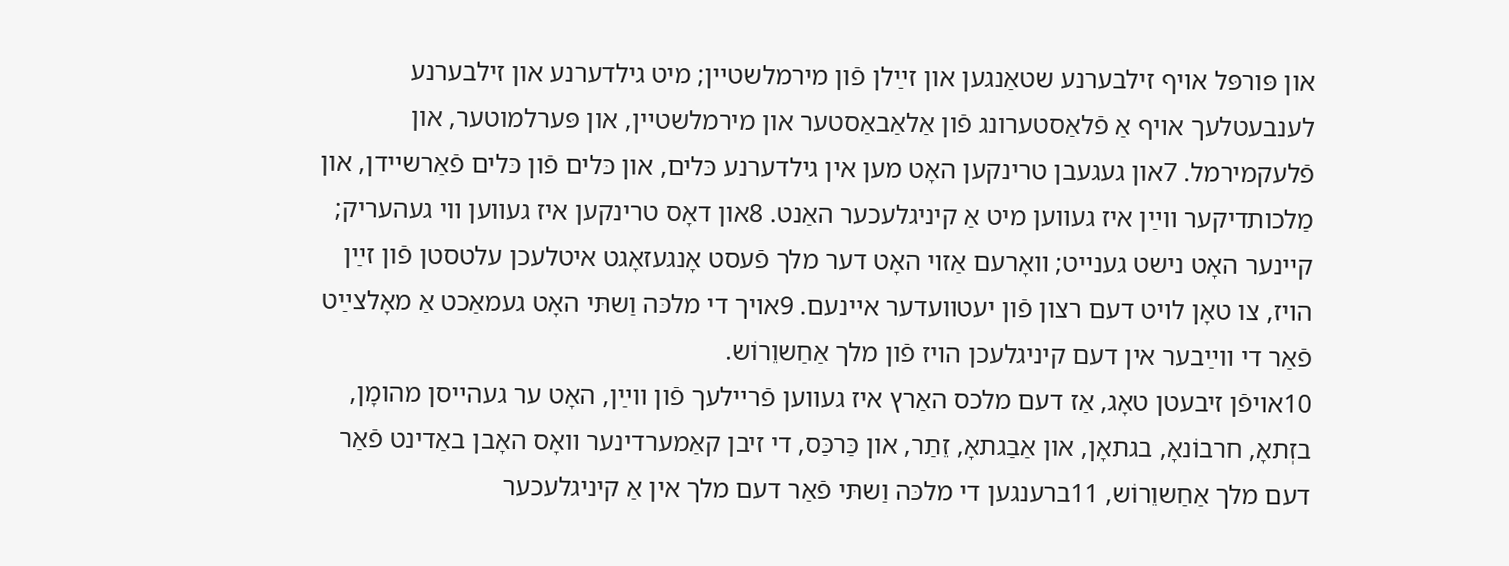און פּורפּל אױף זילבערנע שטאַנגען און זײַלן פֿון מירמלשטײן; מיט גילדערנע און זילבערנע לענבעטלעך אױף אַ פֿלאַסטערונג פֿון אַלאַבאַסטער און מירמלשטײן, און פּערלמוטער, און פֿלעקמירמל. 7און געגעבן טרינקען האָט מען אין גילדערנע כּלים, און כּלים פֿון כּלים פֿאַרשײדן, און מַלכותדיקער װײַן איז געװען מיט אַ קיניגלעכער האַנט. 8און דאָס טרינקען איז געװען װי געהעריק; קײנער האָט נישט גענײט; װאָרעם אַזױ האָט דער מלך פֿעסט אָנגעזאָגט איטלעכן עלטסטן פֿון זײַן הױז, צו טאָן לױט דעם רצון פֿון יעטװעדער אײנעם. 9אױך די מלכּה וַשתּי האָט געמאַכט אַ מאָלצײַט פֿאַר די װײַבער אין דעם קיניגלעכן הױז פֿון מלך אַחַשוֵרוֹש.
10אױפֿן זיבעטן טאָג, אַז דעם מלכס האַרץ איז געװען פֿרײלעך פֿון װײַן, האָט ער געהײסן מהומָן, בזְתאָ, חרבוֹנאָ, בגתאָן, און אַבַגתאָ, זֵתַר, און כַּרכַּס, די זיבן קאַמערדינער װאָס האָבן באַדינט פֿאַר דעם מלך אַחַשוֵרוֹש, 11ברענגען די מלכּה וַשתּי פֿאַר דעם מלך אין אַ קיניגלעכער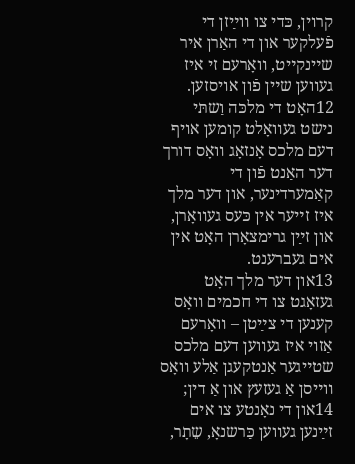קרױן, כּדי צו װײַזן די פֿעלקער און די האַרן איר שײנקײט, װאָרעם זי איז געװען שײן פֿון אױסזען. 12האָט די מלכּה וַשתּי נישט געװאָלט קומען אױף דעם מלכס אָנזאָג װאָס דורך דער האַנט פֿון די קאַמערדינער, און דער מלך איז זײער אין כּעס געװאָרן, און זײַן גרימצאָרן האָט אין אים געברענט.
13און דער מלך האָט געזאָגט צו די חכמים װאָס קענען די צײַטן – װאָרעם אַזױ איז געװען דעם מלכס שטײגער אַנטקעגן אַלע װאָס װײסן אַ געזעץ און אַ דין; 14און די נאָנטע צו אים זײַנען געװען כַּרשנאָ, שֵתָר,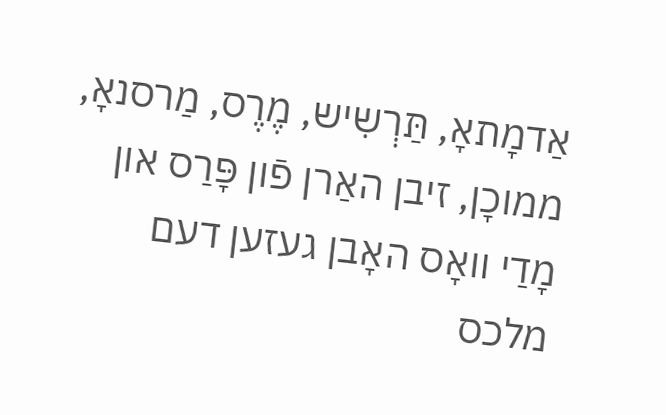אַדמָתאָ, תַּרְשִיש, מֶרֶס, מַרסנאָ, ממוכָן, זיבן האַרן פֿון פָּרַס און מָדַי װאָס האָבן געזען דעם מלכס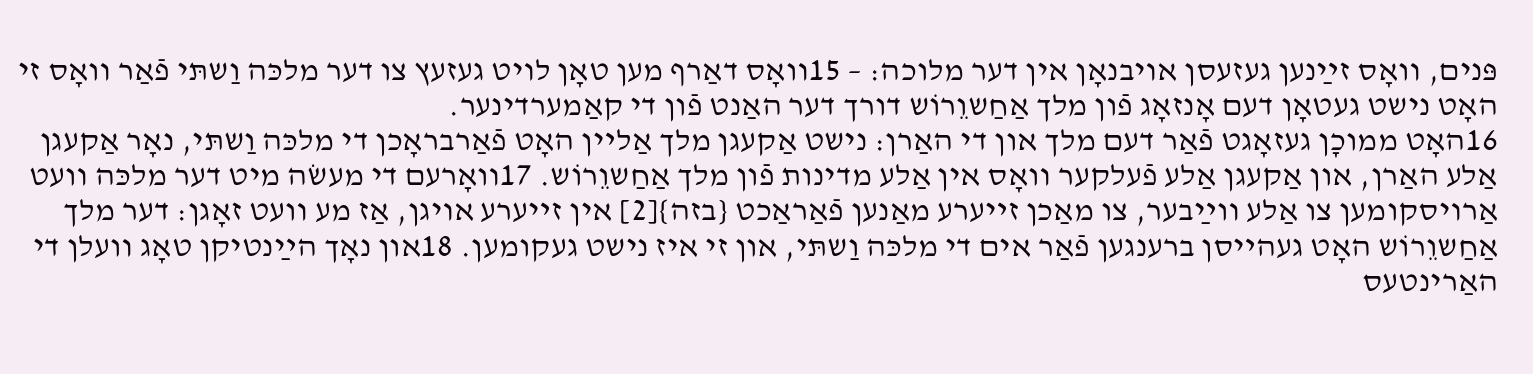פּנים, װאָס זײַנען געזעסן אױבנאָן אין דער מלוכה: – 15װאָס דאַרף מען טאָן לױט געזעץ צו דער מלכּה וַשתּי פֿאַר װאָס זי האָט נישט געטאָן דעם אָנזאָג פֿון מלך אַחַשוֵרוֹש דורך דער האַנט פֿון די קאַמערדינער.
16האָט ממוכָן געזאָגט פֿאַר דעם מלך און די האַרן: נישט אַקעגן מלך אַלײן האָט פֿאַרבראָכן די מלכּה וַשתּי, נאָר אַקעגן אַלע האַרן, און אַקעגן אַלע פֿעלקער װאָס אין אַלע מדינות פֿון מלך אַחַשוֵרוֹש. 17װאָרעם די מעשׂה מיט דער מלכּה װעט אַרױסקומען צו אַלע װײַבער, צו מאַכן זײערע מאַנען פֿאַראַכט {בזה}[2] אין זײערע אױגן, אַז מע װעט זאָגן: דער מלך אַחַשוֵרוֹש האָט געהײסן ברענגען פֿאַר אים די מלכּה וַשתּי, און זי איז נישט געקומען. 18און נאָך הײַנטיקן טאָג װעלן די האַרינטעס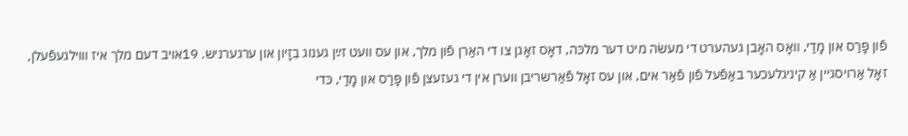פֿון פָּרַס און מָדַי, װאָס האָבן געהערט די מעשׂה מיט דער מלכּה, דאָס זאָגן צו די האַרן פֿון מלך, און עס װעט זײַן גענוג בִזָיון און ערגערניש. 19אױב דעם מלך איז װױלגעפֿעלן, זאָל אַרױסגײן אַ קיניגלעכער באַפֿעל פֿון פֿאַר אים, און עס זאָל פֿאַרשריבן װערן אין די געזעצן פֿון פָּרַס און מָדַי, כּדי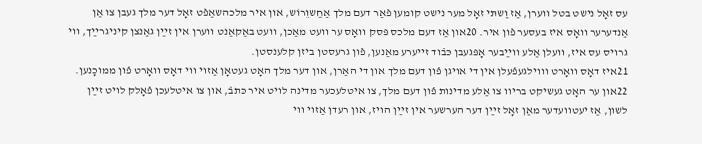עס זאָל נישט בטל װערן, אַז וַשתּי זאָל מער נישט קומען פֿאַר דעם מלך אַחַשוֵרוֹש, און איר מלכהשאַפֿט זאָל דער מלך געבן צו אַן אַנדערער װאָס איז בעסער פֿון איר. 20און אַז דעם מלכס פּסק װאָס ער װעט מאַכן, װעט באַקאַנט װערן אין זײַן גאַנצן קיניגרײַך, װי גרױס עס איז, װעלן אַלע װײַבער אָפּגעבן כּבֿוד זײערע מאַנען, פֿון גרעסטן ביזן קלענסטן.
21איז דאָס װאָרט װױלגעפֿעלן אין די אױגן פֿון דעם מלך און די האַרן, און דער מלך האָט געטאָן אַזױ װי דאָס װאָרט פֿון ממוכָנען. 22און ער האָט געשיקט בריװ צו אַלע מדינות פֿון דעם מלך, צו איטלעכער מדינה לױט איר כּתבֿ, און צו איטלעכן פֿאָלק לױט זײַן לשון, אַז יעטװעדער מאַן זאָל זײַן דער הערשער אין זײַן הױז, און רעדן אַזױ װי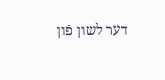דער לשון פֿון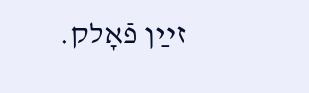זײַן פֿאָלק.